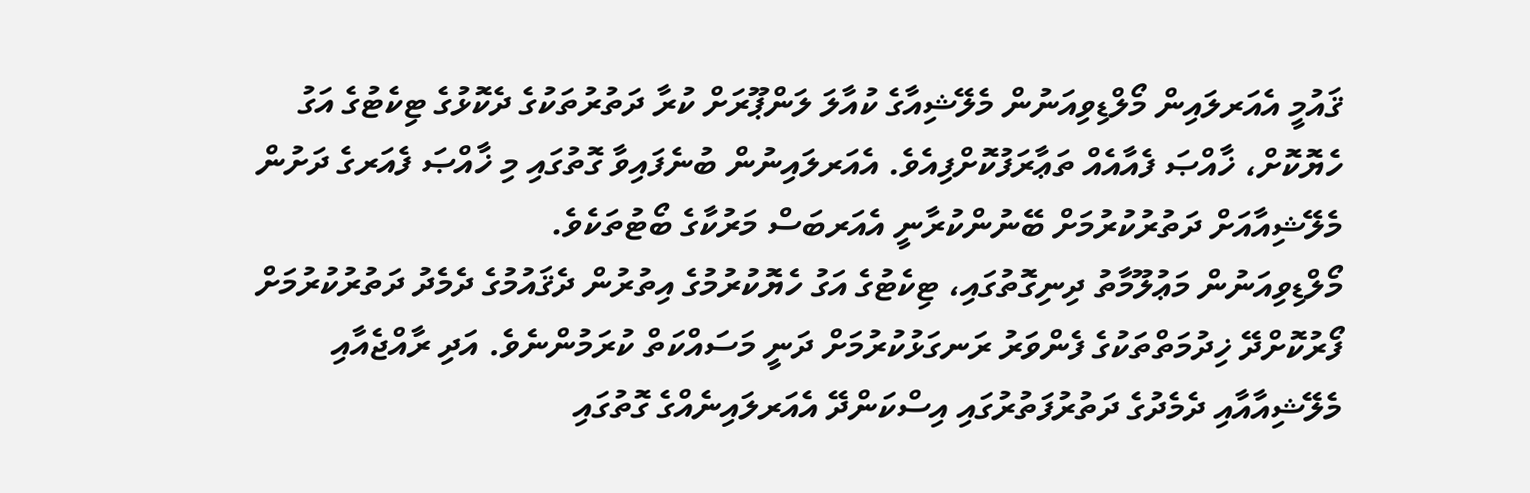ޤައުމީ އެއަރލައިން މޯލްޑިވިއަނުން މެލޭޝިއާގެ ކުއާލަ ލަންޕޫރަށް ކުރާ ދަތުރުތަކުގެ ދެކޮޅުގެ ޓިކެޓުގެ އަގު ހެޔޮކޮށް، ޚާއްޞަ ފެއާއެއް ތަޢާރަފުކޮށްފިއެވެ. އެއަރލައިނުން ބުނެފައިވާ ގޮތުގައި މި ޚާއްޞަ ފެއަރގެ ދަށުން މެލޭޝިއާއަށް ދަތުރުކުރުމަށް ބޭނުންކުރާނީ އެއަރބަސް މަރުކާގެ ބޯޓުތަކެވެ.
މޯލްޑިވިއަނުން މަޢުލޫމާތު ދިނިގޮތުގައި، ޓިކެޓުގެ އަގު ހެޔޮކުރުމުގެ އިތުރުން ދެޤައުމުގެ ދެމެދު ދަތުރުކުރުމަށް ފޯރުކޮށްދޭ ޚިދުމަތްތަކުގެ ފެންވަރު ރަނގަޅުކުރުމަށް ދަނީ މަސައްކަތް ކުރަމުންނެވެ. އަދި ރާއްޖެއާއި މެލޭޝިއާއާއި ދެމެދުގެ ދަތުރުފަތުރުގައި އިސްކަންދޭ އެއަރލައިނެއްގެ ގޮތުގައި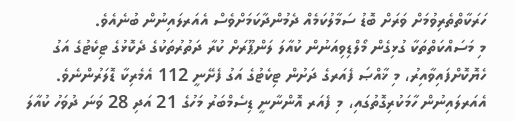ހަރަކާތްތެރިވުމަށް ވަރަށް ބޮޑު ސަމާލުކަމެއް ދެމުންދާކަމަށްވެސް އެއަރލައިނުން ބުނެއެވެ.
މި މަސައްކަތްތަކާ ގުޅިގެން މޯލްޑިވިއަނުން ކުއާލަ ލަންޕޫރަށް ކުރާ ދަތުރުތަކުގެ ދެކޮޅުގެ ޓިކެޓުގެ އަގު ހެޔޮކޮށްފައިވާއިރު، މި ޚާއްޞަ ފެއަރގެ ދަށުން ޓިކެޓުގެ އަގު ފެށޭނީ 112 އެމެރިކާ ޑޮލަރުންނެވެ. އެއަރލައިނުން ހާމަކުރިގޮތުގައި، މި ފެއަރ އޮންނާނީ ޑިސެމްބަރު މަހުގެ 21 އަދި 28 ވަނަ ދުވަހު ކުއާލަ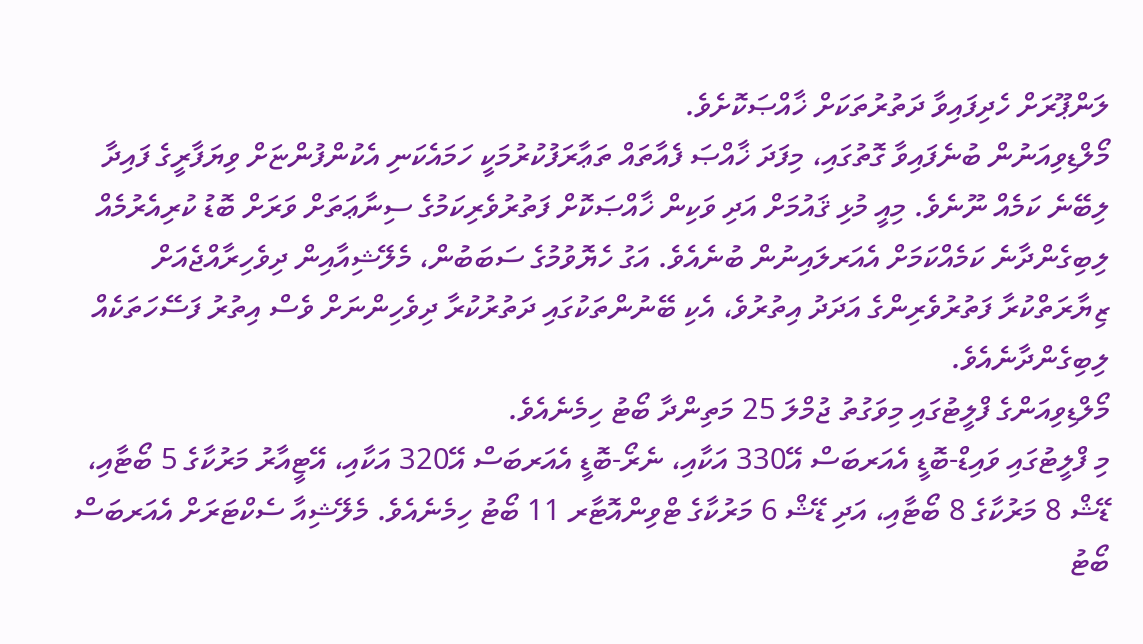ލަންޕޫރަށް ހެދިފައިވާ ދަތުރުތަކަށް ޚާއްޞަކޮށެވެ.
މޯލްޑިވިއަނުން ބުނެފައިވާ ގޮތުގައި، މިފަދަ ޚާއްޞަ ފެއާތައް ތަޢާރަފުކުރުމަކީ ހަމައެކަނި އެކުންފުންޏަށް ވިޔަފާރީގެ ފައިދާ ލިބޭނެ ކަމެއް ނޫނެވެ. މިއީ މުޅި ޤައުމަށް އަދި ވަކިން ޚާއްޞަކޮށް ފަތުރުވެރިކަމުގެ ސިނާޢަތަށް ވަރަށް ބޮޑު ކުރިއެރުމެއް ލިބިގެންދާނެ ކަމެއްކަމަށް އެއަރލައިނުން ބުނެއެވެ. އަގު ހެޔޮވުމުގެ ސަބަބުން، މެލޭޝިއާއިން ދިވެހިރާއްޖެއަށް ޒިޔާރަތްކުރާ ފަތުރުވެރިންގެ އަދަދު އިތުރުވެ، އެކި ބޭނުންތަކުގައި ދަތުރުކުރާ ދިވެހިންނަށް ވެސް އިތުރު ފަސޭހަތަކެއް ލިބިގެންދާނެއެވެ.
މޯލްޑިވިއަންގެ ފްލީޓުގައި މިވަގުތު ޖުމްލަ 25 މަތިންދާ ބޯޓު ހިމެނެއެވެ.
މި ފްލީޓުގައި ވައިޑް-ބޮޑީ އެއަރބަސް އޭ330 އަކާއި، ނެރޯ-ބޮޑީ އެއަރބަސް އޭ320 އަކާއި، އޭޓީއާރު މަރުކާގެ 5 ބޯޓާއި، ޑޭޝް 8 މަރުކާގެ 8 ބޯޓާއި، އަދި ޑޭޝް 6 މަރުކާގެ ޓްވިންއޮޓާރ 11 ބޯޓު ހިމެނެއެވެ. މެލޭޝިއާ ސެކްޓަރަށް އެއަރބަސް ބޯޓު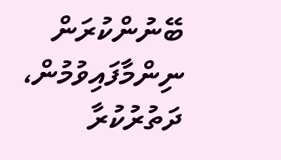ބޭނުންކުރަން ނިންމާފައިވުމުން، ދަތުރުކުރާ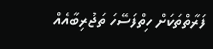ފަރާތްތަކަށް ހިތްފަސޭހަ ތަޖުރިބާއެއް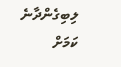ލިބިގެންދާނެ ކަމަށް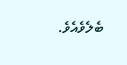ބެލެވެއެވެ.